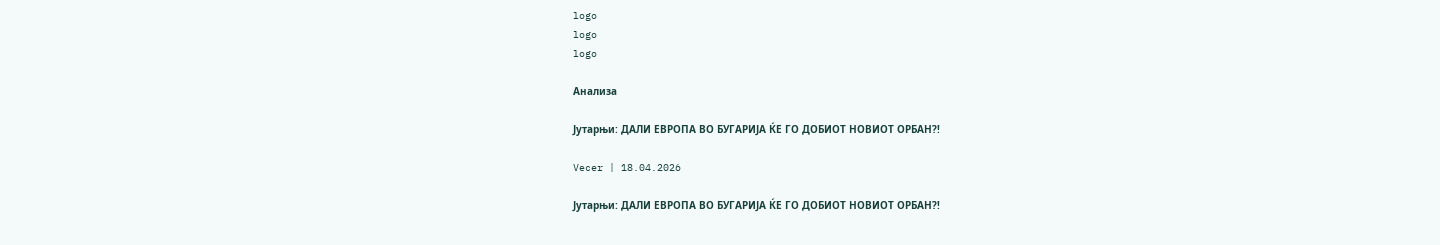logo
logo
logo

Анализа

Јутарњи: ДАЛИ ЕВРОПА ВО БУГАРИЈА ЌЕ ГО ДОБИОТ НОВИОТ ОРБАН?!

Vecer | 18.04.2026

Јутарњи: ДАЛИ ЕВРОПА ВО БУГАРИЈА ЌЕ ГО ДОБИОТ НОВИОТ ОРБАН?!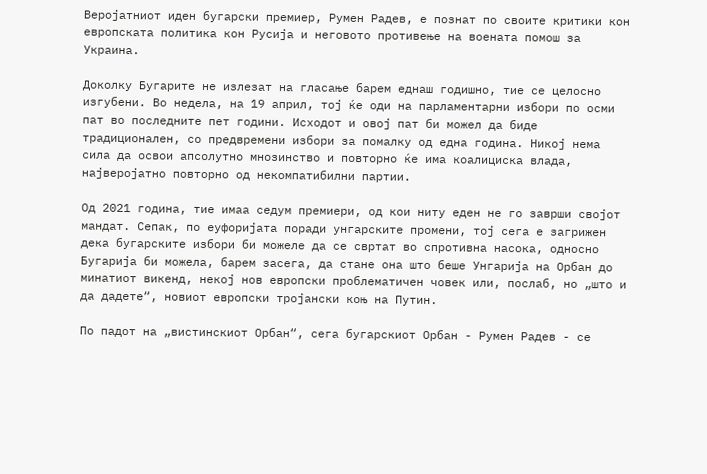Веројатниот иден бугарски премиер, Румен Радев, е познат по своите критики кон европската политика кон Русија и неговото противење на воената помош за Украина.

Доколку Бугарите не излезат на гласање барем еднаш годишно, тие се целосно изгубени. Во недела, на 19 април, тој ќе оди на парламентарни избори по осми пат во последните пет години. Исходот и овој пат би можел да биде традиционален, со предвремени избори за помалку од една година. Никој нема сила да освои апсолутно мнозинство и повторно ќе има коалициска влада, најверојатно повторно од некомпатибилни партии.

Од 2021 година, тие имаа седум премиери, од кои ниту еден не го заврши својот мандат. Сепак, по еуфоријата поради унгарските промени, тој сега е загрижен дека бугарските избори би можеле да се свртат во спротивна насока, односно Бугарија би можела, барем засега, да стане она што беше Унгарија на Орбан до минатиот викенд, некој нов европски проблематичен човек или, послаб, но „што и да дадете“, новиот европски тројански коњ на Путин.

По падот на „вистинскиот Орбан“, сега бугарскиот Орбан - Румен Радев - се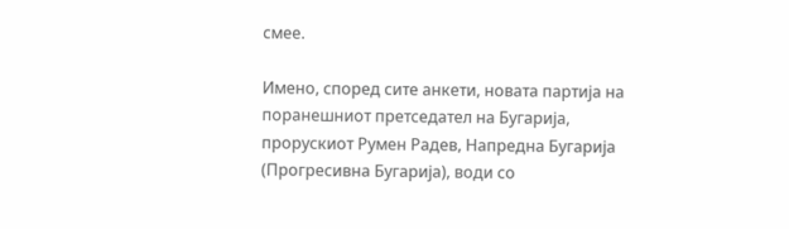смее.

Имено, според сите анкети, новата партија на поранешниот претседател на Бугарија, прорускиот Румен Радев, Напредна Бугарија (Прогресивна Бугарија), води со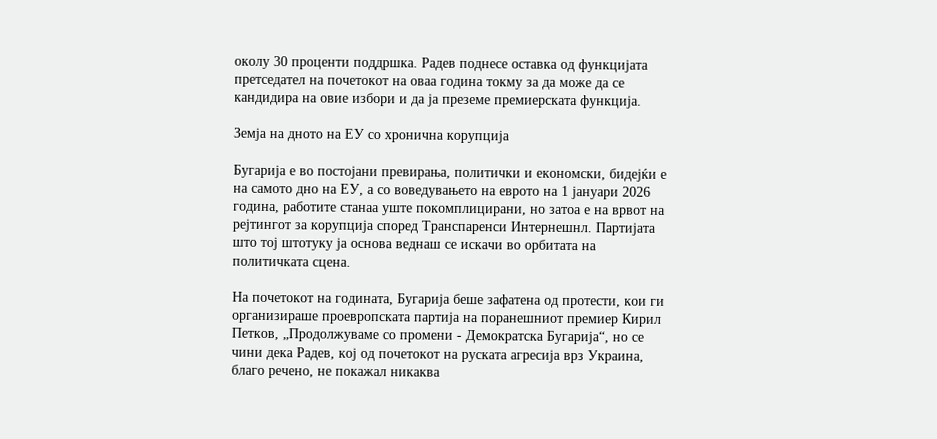околу 30 проценти поддршка. Радев поднесе оставка од функцијата претседател на почетокот на оваа година токму за да може да се кандидира на овие избори и да ја преземе премиерската функција.

Земја на дното на ЕУ со хронична корупција

Бугарија е во постојани превирања, политички и економски, бидејќи е на самото дно на ЕУ, а со воведувањето на еврото на 1 јануари 2026 година, работите станаа уште покомплицирани, но затоа е на врвот на рејтингот за корупција според Транспаренси Интернешнл. Партијата што тој штотуку ја основа веднаш се искачи во орбитата на политичката сцена.

На почетокот на годината, Бугарија беше зафатена од протести, кои ги организираше проевропската партија на поранешниот премиер Кирил Петков, „Продолжуваме со промени - Демократска Бугарија“, но се чини дека Радев, кој од почетокот на руската агресија врз Украина, благо речено, не покажал никаква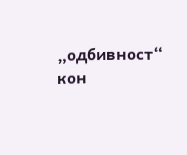„одбивност“ кон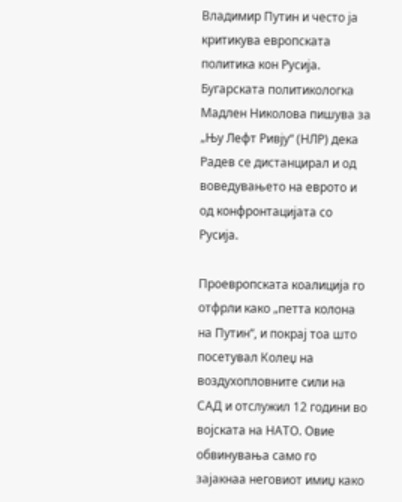Владимир Путин и често ја критикува европската политика кон Русија. Бугарската политикологка Мадлен Николова пишува за „Њу Лефт Ривју“ (НЛР) дека Радев се дистанцирал и од воведувањето на еврото и од конфронтацијата со Русија.

Проевропската коалиција го отфрли како „петта колона на Путин“, и покрај тоа што посетувал Колеџ на воздухопловните сили на САД и отслужил 12 години во војската на НАТО. Овие обвинувања само го зајакнаа неговиот имиџ како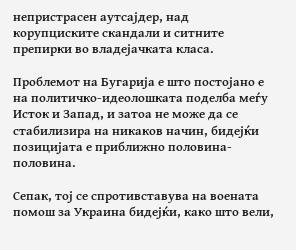непристрасен аутсајдер, над корупциските скандали и ситните препирки во владејачката класа.

Проблемот на Бугарија е што постојано е на политичко-идеолошката поделба меѓу Исток и Запад, и затоа не може да се стабилизира на никаков начин, бидејќи позицијата е приближно половина-половина.

Сепак, тој се спротивставува на воената помош за Украина бидејќи, како што вели,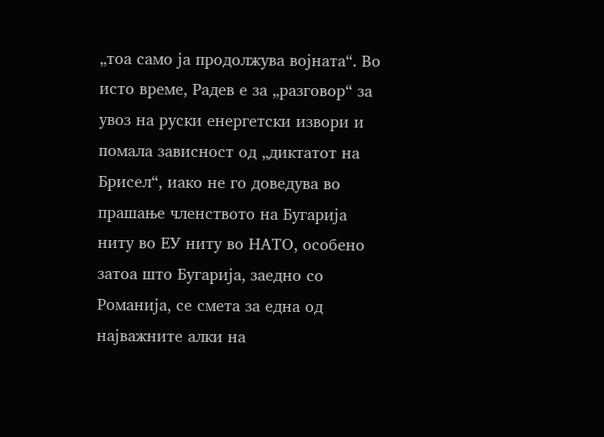„тоа само ја продолжува војната“. Во исто време, Радев е за „разговор“ за увоз на руски енергетски извори и помала зависност од „диктатот на Брисел“, иако не го доведува во прашање членството на Бугарија ниту во ЕУ ниту во НАТО, особено затоа што Бугарија, заедно со Романија, се смета за една од најважните алки на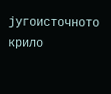југоисточното крило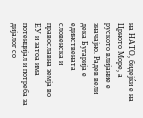на НАТО, бидејќи е на Црното Море, а руското влијание е значајно. Радев вели дека Бугарија е единствената словенска и православна земја во ЕУ и затоа има потенцијал и потреба за дијалог со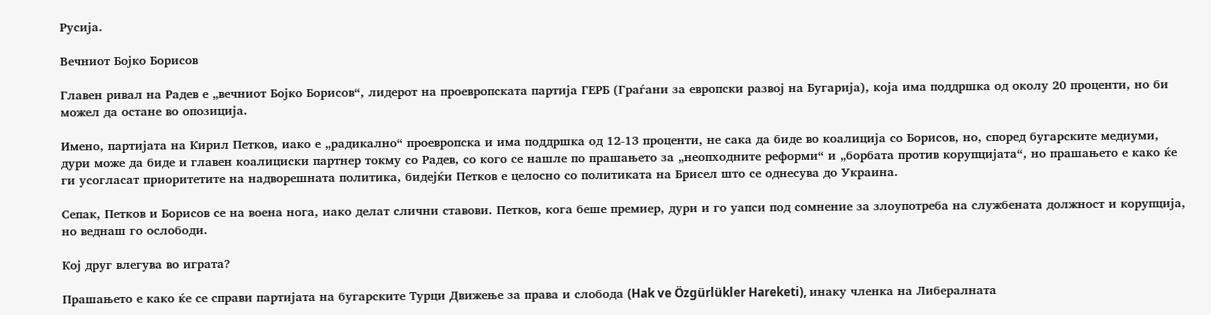Русија.

Вечниот Бојко Борисов

Главен ривал на Радев е „вечниот Бојко Борисов“, лидерот на проевропската партија ГЕРБ (Граѓани за европски развој на Бугарија), која има поддршка од околу 20 проценти, но би можел да остане во опозиција.

Имено, партијата на Кирил Петков, иако е „радикално“ проевропска и има поддршка од 12-13 проценти, не сака да биде во коалиција со Борисов, но, според бугарските медиуми, дури може да биде и главен коалициски партнер токму со Радев, со кого се нашле по прашањето за „неопходните реформи“ и „борбата против корупцијата“, но прашањето е како ќе ги усогласат приоритетите на надворешната политика, бидејќи Петков е целосно со политиката на Брисел што се однесува до Украина.

Сепак, Петков и Борисов се на воена нога, иако делат слични ставови. Петков, кога беше премиер, дури и го уапси под сомнение за злоупотреба на службената должност и корупција, но веднаш го ослободи.

Кој друг влегува во играта?

Прашањето е како ќе се справи партијата на бугарските Турци Движење за права и слобода (Hak ve Özgürlükler Hareketi), инаку членка на Либералната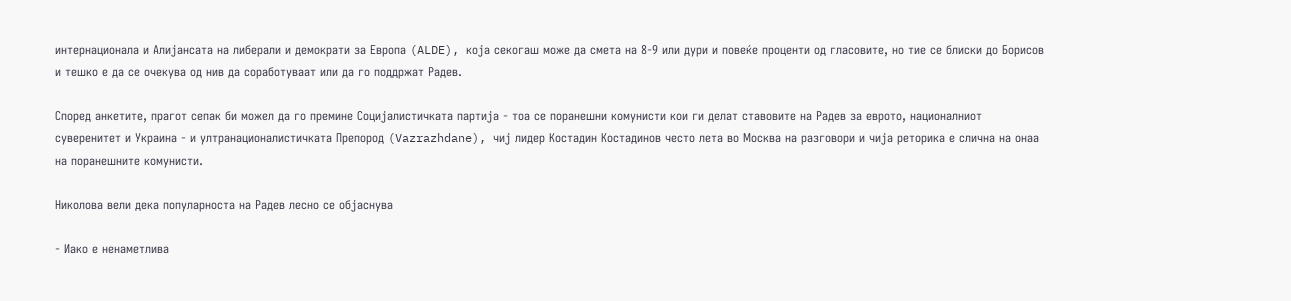интернационала и Алијансата на либерали и демократи за Европа (ALDE), која секогаш може да смета на 8-9 или дури и повеќе проценти од гласовите, но тие се блиски до Борисов и тешко е да се очекува од нив да соработуваат или да го поддржат Радев.

Според анкетите, прагот сепак би можел да го премине Социјалистичката партија - тоа се поранешни комунисти кои ги делат ставовите на Радев за еврото, националниот суверенитет и Украина - и ултранационалистичката Препород (Vazrazhdane), чиј лидер Костадин Костадинов често лета во Москва на разговори и чија реторика е слична на онаа на поранешните комунисти.

Николова вели дека популарноста на Радев лесно се објаснува

- Иако е ненаметлива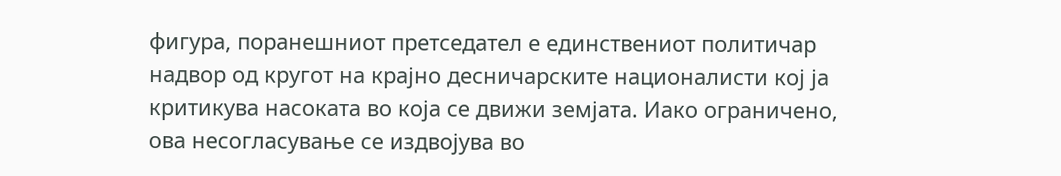фигура, поранешниот претседател е единствениот политичар надвор од кругот на крајно десничарските националисти кој ја критикува насоката во која се движи земјата. Иако ограничено, ова несогласување се издвојува во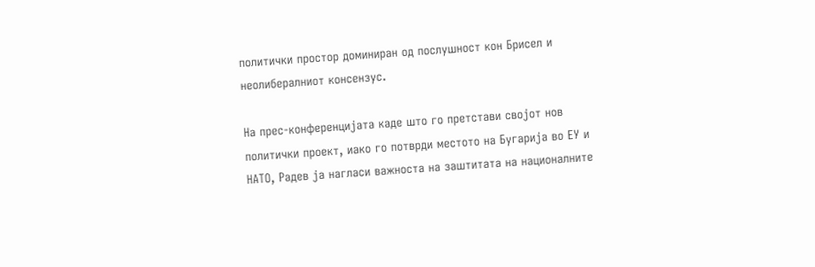политички простор доминиран од послушност кон Брисел и неолибералниот консензус.

На прес-конференцијата каде што го претстави својот нов политички проект, иако го потврди местото на Бугарија во ЕУ и НАТО, Радев ја нагласи важноста на заштитата на националните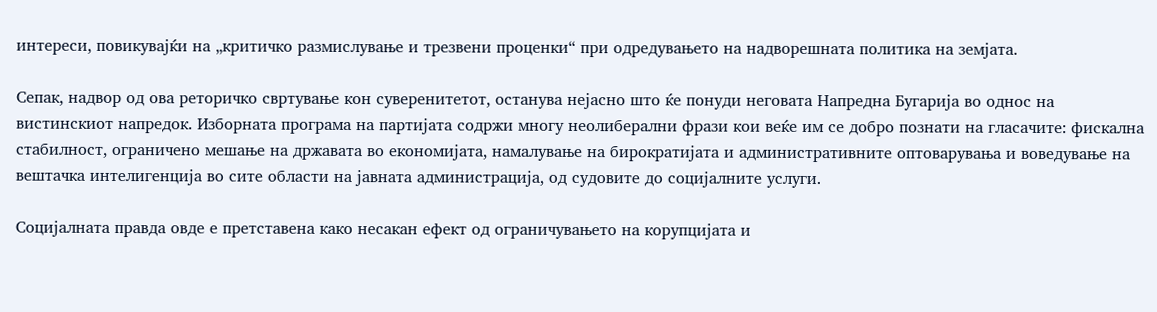интереси, повикувајќи на „критичко размислување и трезвени проценки“ при одредувањето на надворешната политика на земјата.

Сепак, надвор од ова реторичко свртување кон суверенитетот, останува нејасно што ќе понуди неговата Напредна Бугарија во однос на вистинскиот напредок. Изборната програма на партијата содржи многу неолиберални фрази кои веќе им се добро познати на гласачите: фискална стабилност, ограничено мешање на државата во економијата, намалување на бирократијата и административните оптоварувања и воведување на вештачка интелигенција во сите области на јавната администрација, од судовите до социјалните услуги.

Социјалната правда овде е претставена како несакан ефект од ограничувањето на корупцијата и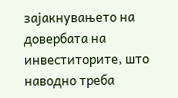зајакнувањето на довербата на инвеститорите, што наводно треба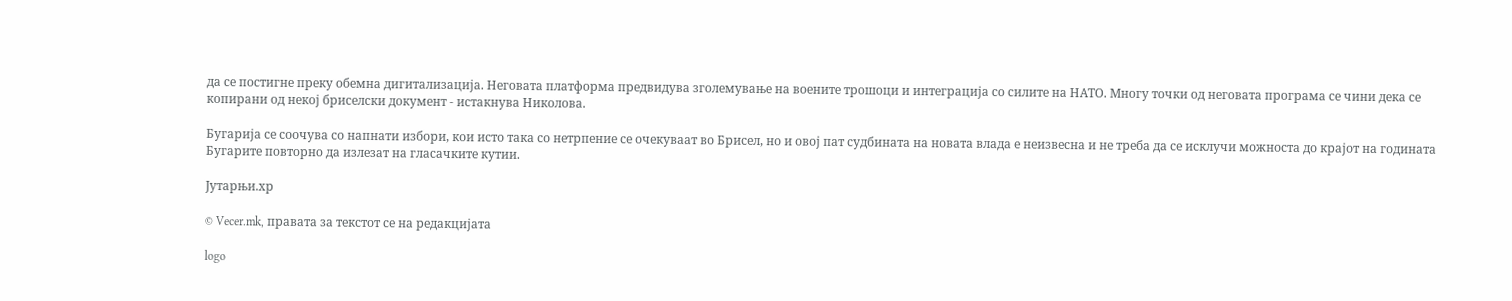да се постигне преку обемна дигитализација. Неговата платформа предвидува зголемување на воените трошоци и интеграција со силите на НАТО. Многу точки од неговата програма се чини дека се копирани од некој бриселски документ - истакнува Николова.

Бугарија се соочува со напнати избори, кои исто така со нетрпение се очекуваат во Брисел, но и овој пат судбината на новата влада е неизвесна и не треба да се исклучи можноста до крајот на годината Бугарите повторно да излезат на гласачките кутии.

Јутарњи.хр

© Vecer.mk, правата за текстот се на редакцијата

logo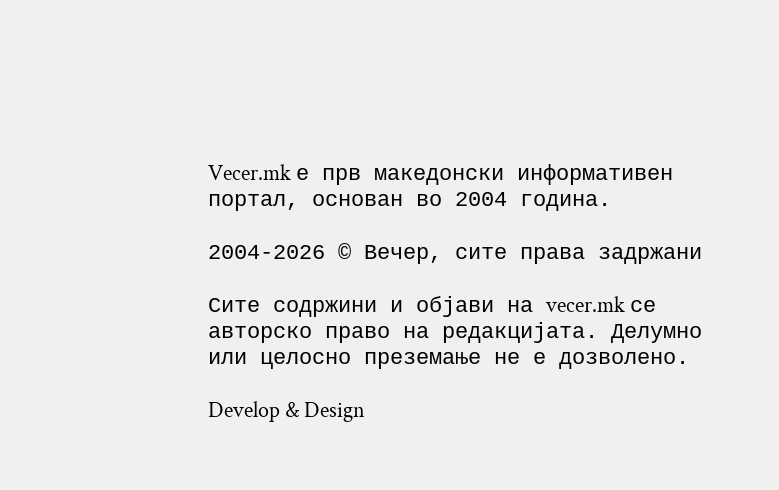Vecer.mk е прв македонски информативен портал, основан во 2004 година.

2004-2026 © Вечер, сите права задржани

Сите содржини и објави на vecer.mk се авторско право на редакцијата. Делумно или целосно преземање не е дозволено.

Develop & Design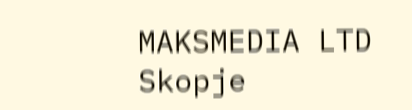MAKSMEDIA LTD Skopje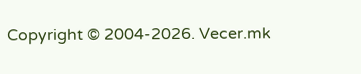Copyright © 2004-2026. Vecer.mk